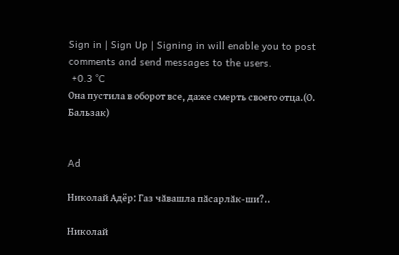Sign in | Sign Up | Signing in will enable you to post comments and send messages to the users.
 +0.3 °C
Она пустила в оборот все, даже смерть своего отца.(О. Бальзак)


Ad

Николай Адёр: Газ чӑвашла пӑсарлӑк-ши?..

Николай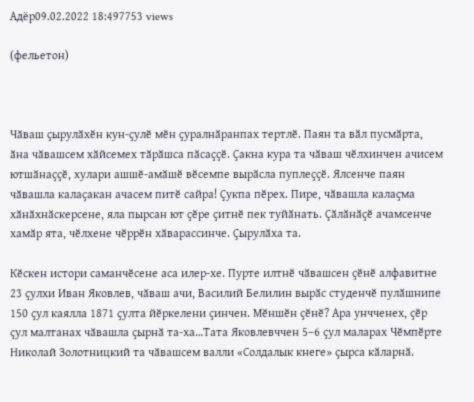Адёр09.02.2022 18:497753 views

(фельетон)



Чӑваш ҫырулӑхӗн кун-ҫулӗ мӗн ҫуралнӑранпах тертлӗ. Паян та вӑл пусмӑрта, ӑна чӑвашсем хӑйсемех тӑрӑшса пӑсаҫҫӗ. Ҫакна кура та чӑваш чӗлхинчен ачисем ютшӑнаҫҫӗ, хулари ашшӗ-амӑшӗ вӗсемпе вырӑсла пуплеҫҫӗ. Ялсенче паян чӑвашла калаҫакан ачасем питӗ сайра! Ҫукпа пӗрех. Пире, чӑвашла калаҫма хӑнӑхнӑскерсене, яла пырсан ют ҫӗре ҫитнӗ пек туйӑнать. Ҫӑлӑнӑҫӗ ачамсенче хамӑр ята, чӗлхене чӗррӗн хӑварассинче. Ҫырулӑха та.

Кӗскен истори саманчӗсене аса илер-хе. Пурте илтнӗ чӑвашсен ҫӗнӗ алфавитне 23 ҫулхи Иван Яковлев, чӑваш ачи, Василий Белилин вырӑс студенчӗ пулӑшнипе 150 ҫул каялла 1871 ҫулта йӗркелени ҫинчен. Мӗншӗн ҫӗнӗ? Ара унчченех, ҫӗр ҫул малтанах чӑвашла ҫырнӑ та-ха…Тата Яковлевччен 5–6 ҫул маларах Чӗмпӗрте Николай Золотницкий та чӑвашсем валли «Солдалык кнеге» ҫырса кӑларнӑ.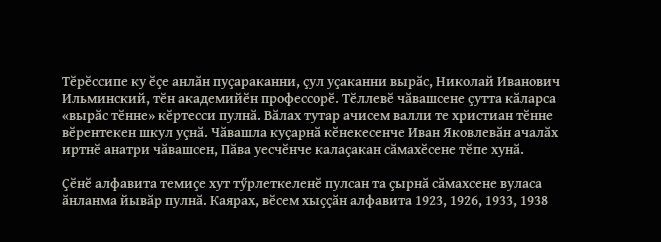Тӗрӗссипе ку ӗҫе анлӑн пуҫараканни, ҫул уҫаканни вырӑс, Николай Иванович Ильминский, тӗн академийӗн профессорӗ. Тӗллевӗ чӑвашсене ҫутта кӑларса «вырӑс тӗнне» кӗртесси пулнӑ. Вӑлах тутар ачисем валли те христиан тӗнне вӗрентекен шкул уҫнӑ. Чӑвашла куҫарнӑ кӗнекесенче Иван Яковлевӑн ачалӑх иртнӗ анатри чӑвашсен, Пӑва уесчӗнче калаҫакан сӑмахӗсене тӗпе хунӑ.

Ҫӗнӗ алфавита темиҫе хут тӳрлеткеленӗ пулсан та ҫырнӑ сӑмахсене вуласа ӑнланма йывӑр пулнӑ. Каярах, вӗсем хыҫҫӑн алфавита 1923, 1926, 1933, 1938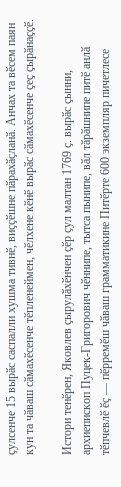ҫулсенче 15 вырӑс саспалли хушма тивнӗ, виҫҫӗшне пӑрахӑҫланӑ. Анчах та вӗсем паян кун та чӑваш сӑмахӗсенче тӗпленеймен, чӗлхене кӗнӗ вырӑс сӑмахӗсенче ҫеҫ ҫырӑнаҫҫӗ.

Истори тенӗрен, Яковлев ҫырулӑхӗнчен ҫӗр ҫул малтан 1769 ҫ. вырӑс ҫынни, архиепископ Пуцек-Григорович чӗннипе, тытса пынипе, вӑл тӑрӑшнипе питӗ анлӑ тӗпчевлӗ ӗҫ — пӗрремӗш чӑваш грамматикине Питӗрте 600 экземпляр пичетлесе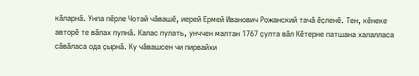кӑларнӑ. Унпа пӗрле Чотай чӑвашӗ, иерей Ермей Иванович Рожанский тачӑ ӗҫленӗ. Тен, кӗнеке авторӗ те вӑлах пулнӑ. Калас пулать, унччен малтан 1767 ҫулта вӑл Кӗтерне патшана халалласа сӑвӑласа ода ҫырнӑ. Ку чӑвашсен чи пирвайхи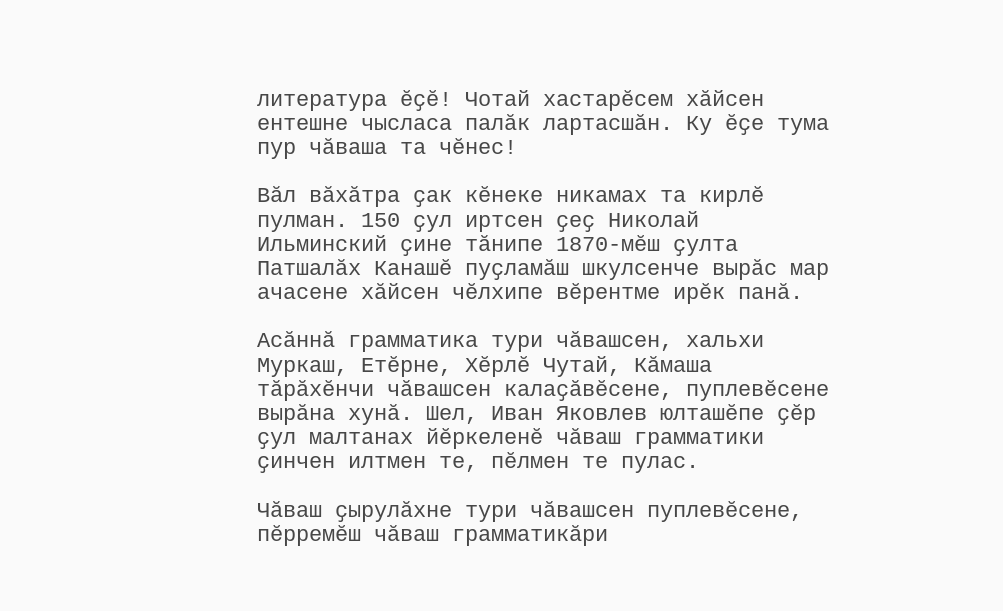литература ӗҫӗ! Чотай хастарӗсем хӑйсен ентешне чысласа палӑк лартасшӑн. Ку ӗҫе тума пур чӑваша та чӗнес!

Вӑл вӑхӑтра ҫак кӗнеке никамах та кирлӗ пулман. 150 ҫул иртсен ҫеҫ Николай Ильминский ҫине тӑнипе 1870-мӗш ҫулта Патшалӑх Канашӗ пуҫламӑш шкулсенче вырӑс мар ачасене хӑйсен чӗлхипе вӗрентме ирӗк панӑ.

Асӑннӑ грамматика тури чӑвашсен, хальхи Муркаш, Етӗрне, Хӗрлӗ Чутай, Кӑмаша тӑрӑхӗнчи чӑвашсен калаҫӑвӗсене, пуплевӗсене вырӑна хунӑ. Шел, Иван Яковлев юлташӗпе ҫӗр ҫул малтанах йӗркеленӗ чӑваш грамматики ҫинчен илтмен те, пӗлмен те пулас.

Чӑваш ҫырулӑхне тури чӑвашсен пуплевӗсене, пӗрремӗш чӑваш грамматикӑри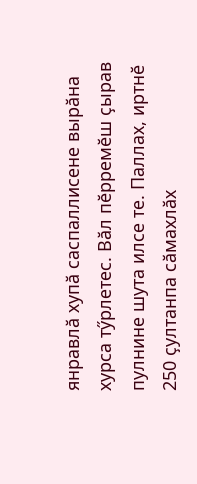янравлӑ хупӑ саспаллисене вырӑна хурса тӳрлетес. Вӑл пӗрремӗш ҫырав пулнине шута илсе те. Паллах, иртнӗ 250 ҫултанпа сӑмахлӑх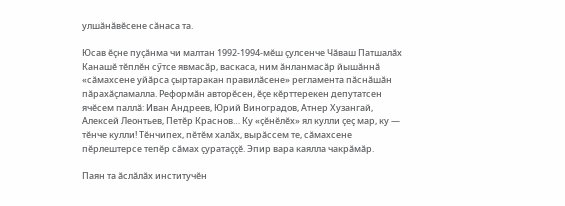улшӑнӑвӗсене сӑнаса та.

Юсав ӗҫне пуҫӑнма чи малтан 1992-1994-мӗш ҫулсенче Чӑваш Патшалӑх Канашӗ тӗплӗн сӳтсе явмасӑр, васкаса, ним ӑнланмасӑр йышӑннӑ «сӑмахсене уйӑрса ҫыртаракан правилӑсене» регламента пӑснӑшӑн пӑрахӑҫламалла. Реформӑн авторӗсен, ӗҫе кӗрттерекен депутатсен ячӗсем паллӑ: Иван Андреев, Юрий Виноградов, Атнер Хузангай, Алексей Леонтьев, Петӗр Краснов… Ку «ҫӗнӗлӗх» ял кулли ҫеҫ мар, ку — тӗнче кулли! Тӗнчипех, пӗтӗм халӑх, вырӑссем те, сӑмахсене пӗрлештерсе тепӗр сӑмах ҫуратаҫҫӗ. Эпир вара каялла чакрӑмӑр.

Паян та ӑслӑлӑх институчӗн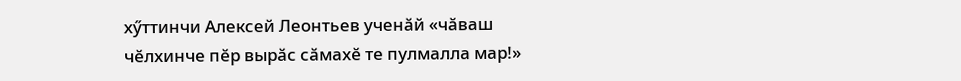хӳттинчи Алексей Леонтьев ученӑй «чӑваш чӗлхинче пӗр вырӑс сӑмахӗ те пулмалла мар!»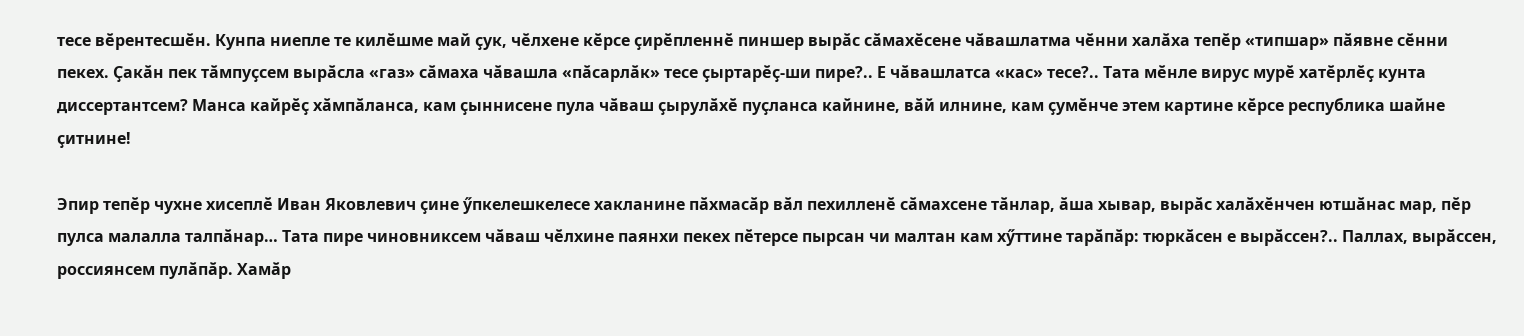тесе вӗрентесшӗн. Кунпа ниепле те килӗшме май ҫук, чӗлхене кӗрсе ҫирӗпленнӗ пиншер вырӑс сӑмахӗсене чӑвашлатма чӗнни халӑха тепӗр «типшар» пӑявне сӗнни пекех. Ҫакӑн пек тӑмпуҫсем вырӑсла «газ» сӑмаха чӑвашла «пӑсарлӑк» тесе ҫыртарӗҫ-ши пире?.. Е чӑвашлатса «кас» тесе?.. Тата мӗнле вирус мурӗ хатӗрлӗҫ кунта диссертантсем? Манса кайрӗҫ хӑмпӑланса, кам ҫыннисене пула чӑваш ҫырулӑхӗ пуҫланса кайнине, вӑй илнине, кам ҫумӗнче этем картине кӗрсе республика шайне ҫитнине!

Эпир тепӗр чухне хисеплӗ Иван Яковлевич ҫине ӳпкелешкелесе хакланине пӑхмасӑр вӑл пехилленӗ сӑмахсене тӑнлар, ӑша хывар, вырӑс халӑхӗнчен ютшӑнас мар, пӗр пулса малалла талпӑнар… Тата пире чиновниксем чӑваш чӗлхине паянхи пекех пӗтерсе пырсан чи малтан кам хӳттине тарӑпӑр: тюркӑсен е вырӑссен?.. Паллах, вырӑссен, россиянсем пулӑпӑр. Хамӑр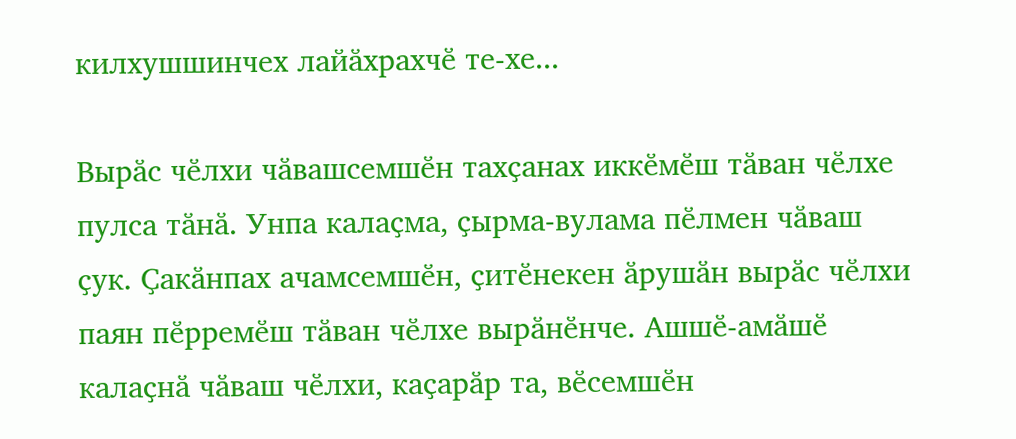килхушшинчех лайӑхрахчӗ те-хе...

Вырӑс чӗлхи чӑвашсемшӗн тахҫанах иккӗмӗш тӑван чӗлхе пулса тӑнӑ. Унпа калаҫма, ҫырма-вулама пӗлмен чӑваш ҫук. Ҫакӑнпах ачамсемшӗн, ҫитӗнекен ӑрушӑн вырӑс чӗлхи паян пӗрремӗш тӑван чӗлхе вырӑнӗнче. Ашшӗ-амӑшӗ калаҫнӑ чӑваш чӗлхи, каҫарӑр та, вӗсемшӗн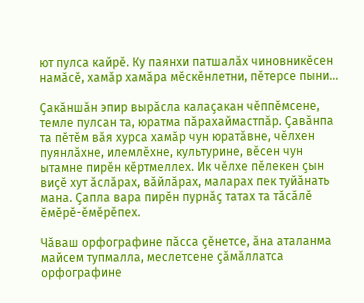ют пулса кайрӗ. Ку паянхи патшалӑх чиновникӗсен намӑсӗ, хамӑр хамӑра мӗскӗнлетни, пӗтерсе пыни…

Ҫакӑншӑн эпир вырӑсла калаҫакан чӗппӗмсене, темле пулсан та, юратма пӑрахаймастпӑр. Ҫавӑнпа та пӗтӗм вӑя хурса хамӑр чун юратӑвне, чӗлхен пуянлӑхне, илемлӗхне, культурине, вӗсен чун ытамне пирӗн кӗртмеллех. Ик чӗлхе пӗлекен ҫын виҫӗ хут ӑслӑрах, вӑйлӑрах, маларах пек туйӑнать мана. Ҫапла вара пирӗн пурнӑҫ татах та тӑсӑлӗ ӗмӗрӗ-ӗмӗрӗпех.

Чӑваш орфографине пӑсса ҫӗнетсе, ӑна аталанма майсем тупмалла, меслетсене ҫӑмӑллатса орфографине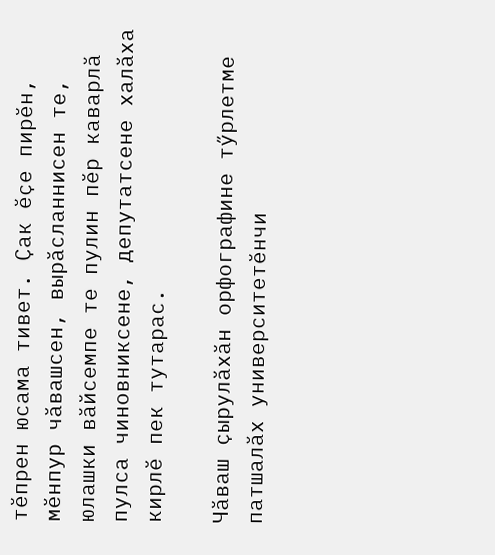тӗпрен юсама тивет. Ҫак ӗҫе пирӗн, мӗнпур чӑвашсен, вырӑсланнисен те, юлашки вӑйсемпе те пулин пӗр каварлӑ пулса чиновниксене, депутатсене халӑха кирлӗ пек тутарас.

Чӑваш ҫырулӑхӑн орфографине тӳрлетме патшалӑх университетӗнчи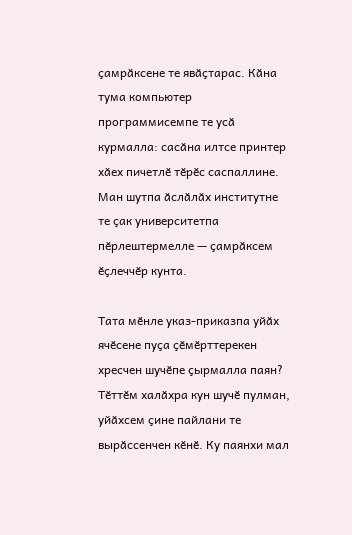ҫамрӑксене те явӑҫтарас. Кӑна тума компьютер программисемпе те усӑ курмалла: сасӑна илтсе принтер хӑех пичетлӗ тӗрӗс саспаллине. Ман шутпа ӑслӑлӑх институтне те ҫак университетпа пӗрлештермелле — ҫамрӑксем ӗҫлеччӗр кунта.

Тата мӗнле указ-приказпа уйӑх ячӗсене пуҫа ҫӗмӗрттерекен хресчен шучӗпе ҫырмалла паян? Тӗттӗм халӑхра кун шучӗ пулман, уйӑхсем ҫине пайлани те вырӑссенчен кӗнӗ. Ку паянхи мал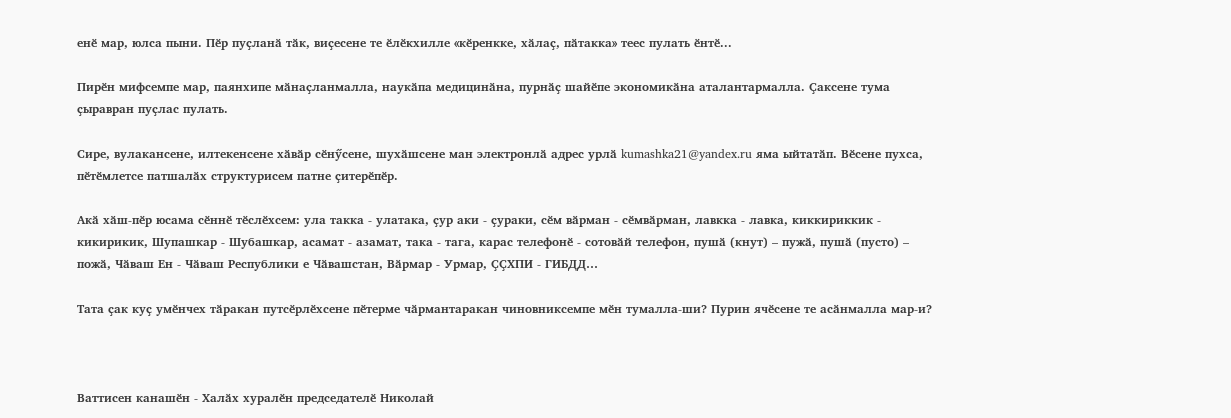енӗ мар, юлса пыни. Пӗр пуҫланӑ тӑк, виҫесене те ӗлӗкхилле «кӗренкке, хӑлаҫ, пӑтакка» теес пулать ӗнтӗ...

Пирӗн мифсемпе мар, паянхипе мӑнаҫланмалла, наукӑпа медицинӑна, пурнӑҫ шайӗпе экономикӑна аталантармалла. Ҫаксене тума ҫыравран пуҫлас пулать.

Сире, вулакансене, илтекенсене хӑвӑр сӗнӳсене, шухӑшсене ман электронлӑ адрес урлӑ kumashka21@yandex.ru яма ыйтатӑп. Вӗсене пухса, пӗтӗмлетсе патшалӑх структурисем патне ҫитерӗпӗр.

Акӑ хӑш-пӗр юсама сӗннӗ тӗслӗхсем: ула такка - улатака, ҫур аки - ҫураки, сӗм вӑрман - сӗмвӑрман, лавкка - лавка, киккириккик - кикирикик, Шупашкар - Шубашкар, асамат - азамат, така - тага, карас телефонӗ - сотовӑй телефон, пушӑ (кнут) – пужӑ, пушӑ (пусто) – пожӑ, Чӑваш Ен - Чӑваш Республики е Чӑвашстан, Вӑрмар - Урмар, ҪҪХПИ - ГИБДД…

Тата ҫак куҫ умӗнчех тӑракан путсӗрлӗхсене пӗтерме чӑрмантаракан чиновниксемпе мӗн тумалла-ши? Пурин ячӗсене те асӑнмалла мар-и?



Ваттисен канашӗн - Халӑх хуралӗн председателӗ Николай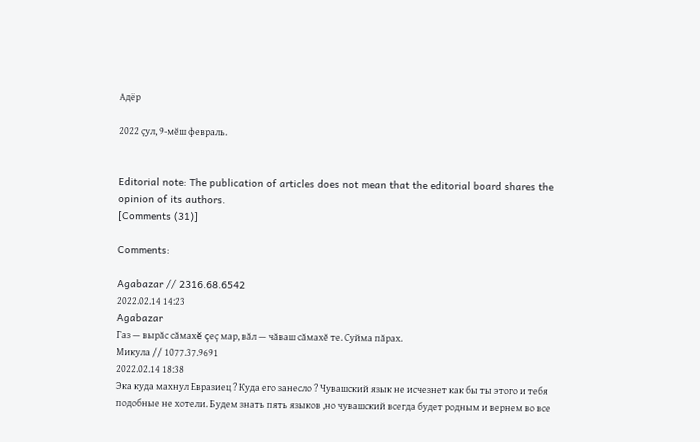Адёр

2022 ҫул, 9-мӗш февраль.


Editorial note: The publication of articles does not mean that the editorial board shares the opinion of its authors.
[Comments (31)]

Comments:

Agabazar // 2316.68.6542
2022.02.14 14:23
Agabazar
Газ — вырăс сăмахĕ çеç мар, вăл — чăваш сăмахĕ те. Суйма пăрах.
Микула // 1077.37.9691
2022.02.14 18:38
Эка куда махнул Евразиец ? Куда его занесло ? Чувашский язык не исчезнет как бы ты этого и тебя подобные не хотели. Будем знать пять языков ,но чувашский всегда будет родным и вернем во все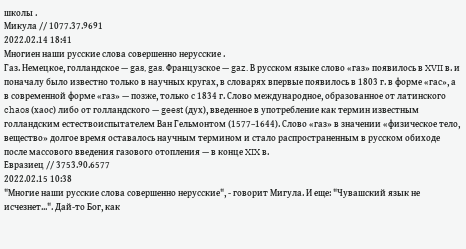школы .
Микула // 1077.37.9691
2022.02.14 18:41
Многиен наши русские слова совершенно нерусские .
Газ. Немецкое, голландское — gas, gas. Французское — gaz. В русском языке слово «газ» появилось в XVII в. и поначалу было известно только в научных кругах, в словарях впервые появилось в 1803 г. в форме «гас», а в современной форме «газ» — позже, только с 1834 г. Слово международное, образованное от латинского chaos (хаос) либо от голландского — geest (дух), введенное в употребление как термин известным голландским естествоиспытателем Ван Гельмонтом (1577–1644). Слово «газ» в значении «физическое тело, вещество» долгое время оставалось научным термином и стало распространенным в русском обиходе после массового введения газового отопления — в конце XIX в.
Евразиец // 3753.90.6577
2022.02.15 10:38
"Многие наши русские слова совершенно нерусские", - говорит Мигула. И еще: "Чувашский язык не исчезнет...". Дай-то Бог, как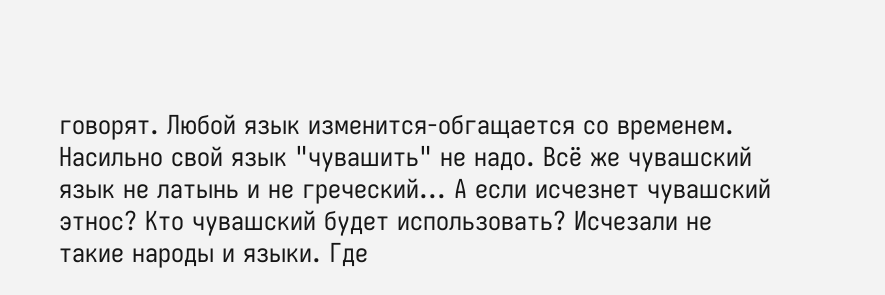говорят. Любой язык изменится-обгащается со временем. Насильно свой язык "чувашить" не надо. Всё же чувашский язык не латынь и не греческий... А если исчезнет чувашский этнос? Кто чувашский будет использовать? Исчезали не такие народы и языки. Где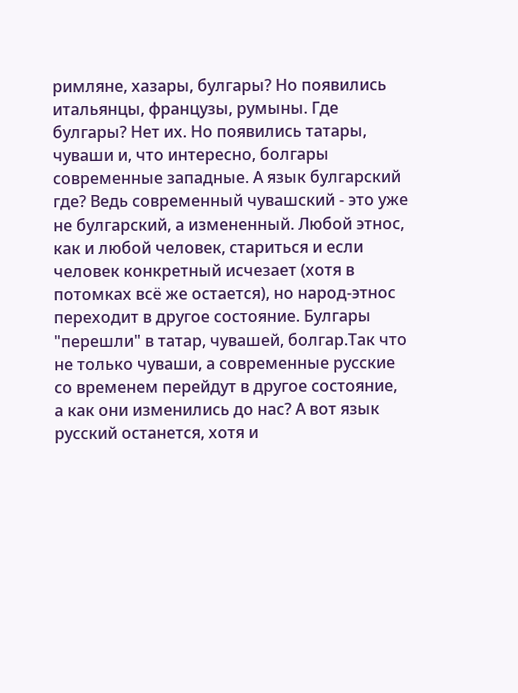римляне, хазары, булгары? Но появились итальянцы, французы, румыны. Где булгары? Нет их. Но появились татары, чуваши и, что интересно, болгары современные западные. А язык булгарский где? Ведь современный чувашский - это уже не булгарский, а измененный. Любой этнос, как и любой человек, стариться и если человек конкретный исчезает (хотя в потомках всё же остается), но народ-этнос переходит в другое состояние. Булгары "перешли" в татар, чувашей, болгар.Так что не только чуваши, а современные русские со временем перейдут в другое состояние, а как они изменились до нас? А вот язык русский останется, хотя и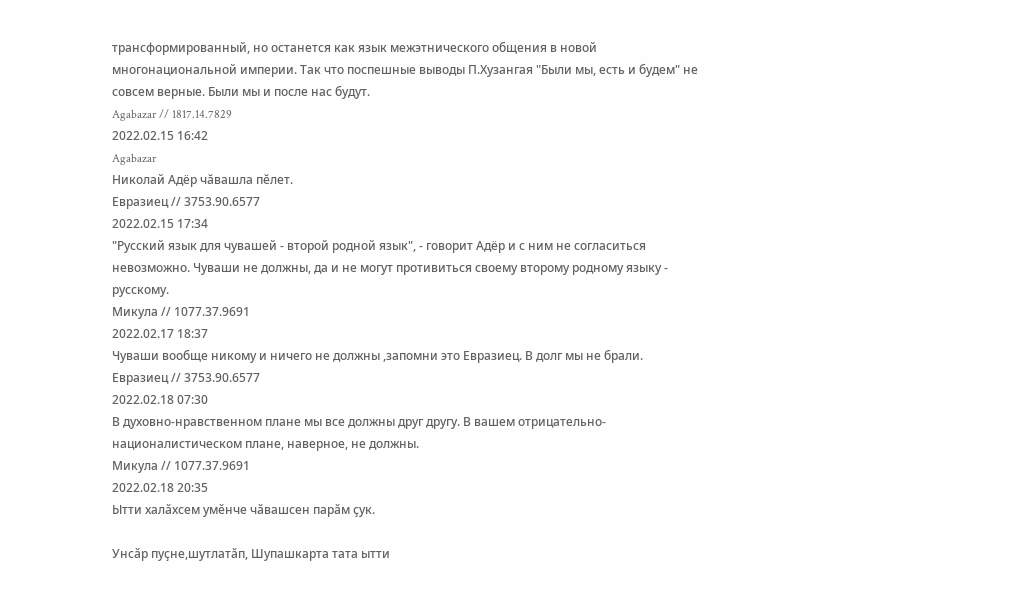трансформированный, но останется как язык межэтнического общения в новой многонациональной империи. Так что поспешные выводы П.Хузангая "Были мы, есть и будем" не совсем верные. Были мы и после нас будут.
Agabazar // 1817.14.7829
2022.02.15 16:42
Agabazar
Николай Адёр чăвашла пĕлет.
Евразиец // 3753.90.6577
2022.02.15 17:34
"Русский язык для чувашей - второй родной язык", - говорит Адёр и с ним не согласиться невозможно. Чуваши не должны, да и не могут противиться своему второму родному языку - русскому.
Микула // 1077.37.9691
2022.02.17 18:37
Чуваши вообще никому и ничего не должны ,запомни это Евразиец. В долг мы не брали.
Евразиец // 3753.90.6577
2022.02.18 07:30
В духовно-нравственном плане мы все должны друг другу. В вашем отрицательно-националистическом плане, наверное, не должны.
Микула // 1077.37.9691
2022.02.18 20:35
Ытти халӑхсем умӗнче чӑвашсен парӑм ҫук.

Унсӑр пуҫне,шутлатӑп, Шупашкарта тата ытти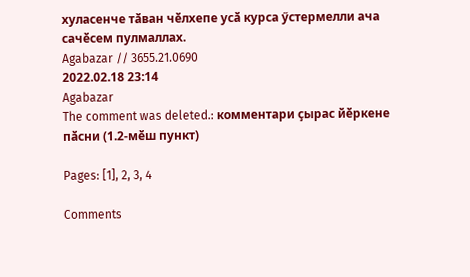хуласенче тӑван чӗлхепе усӑ курса ӳстермелли ача сачӗсем пулмаллах.
Agabazar // 3655.21.0690
2022.02.18 23:14
Agabazar
The comment was deleted.: комментари ҫырас йӗркене пӑсни (1.2-мӗш пункт)

Pages: [1], 2, 3, 4

Comments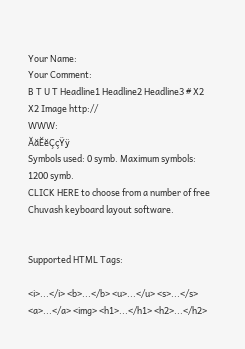Your Name:
Your Comment:
B T U T Headline1 Headline2 Headline3 # X2 X2 Image http://
WWW:
ĂăĔĕÇçŸÿ
Symbols used: 0 symb. Maximum symbols: 1200 symb.
CLICK HERE to choose from a number of free Chuvash keyboard layout software.


Supported HTML Tags:

<i>...</i> <b>...</b> <u>...</u> <s>...</s> <a>...</a> <img> <h1>...</h1> <h2>...</h2>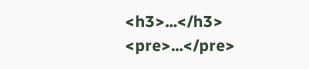<h3>...</h3> <pre>...</pre>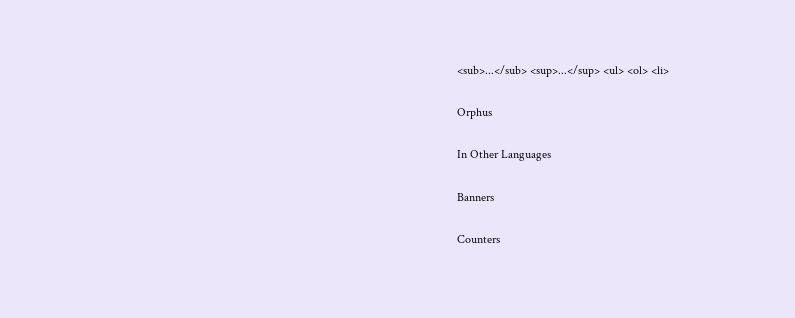<sub>...</sub> <sup>...</sup> <ul> <ol> <li>

Orphus

In Other Languages

Banners

Counters